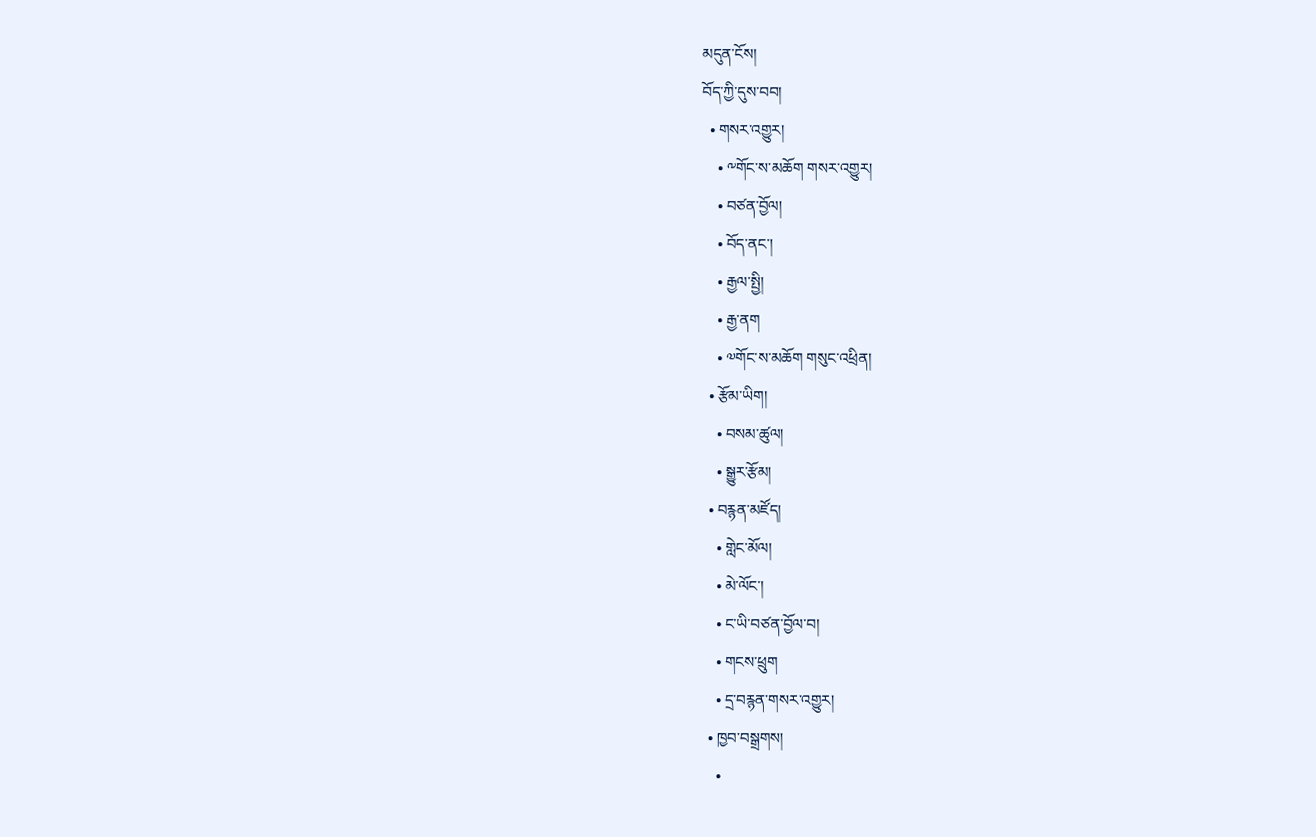མདུན་ངོས།
བོད་ཀྱི་དུས་བབ།
  • གསར་འགྱུར།
    • ༸གོང་ས་མཆོག གསར་འགྱུར།
    • བཙན་བྱོལ།
    • བོད་ནང་།
    • རྒྱལ་སྤྱི།
    • རྒྱ་ནག
    • ༧གོང་ས་མཆོག གསུང་འཕྲིན།
  • རྩོམ་ཡིག།
    • བསམ་ཚུལ།
    • སྒྱུར་རྩོམ།
  • བརྙན་མཛོད།
    • གླེང་མོལ།
    • མེ་ལོང་།
    • ང་ཡི་བཙན་བྱོལ་བ།
    • གངས་ཕྲུག
    • དྲ་བརྙན་གསར་འགྱུར།
  • ཁྱབ་བསྒྲགས།
    •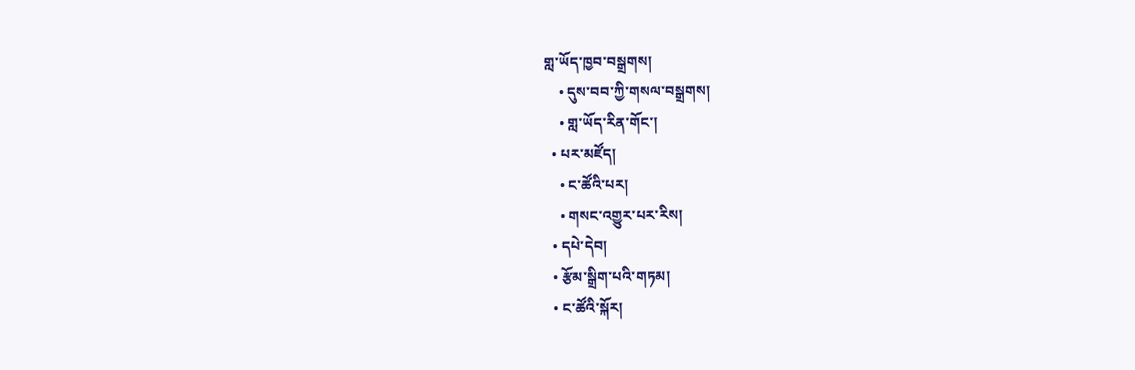གླ་ཡོད་ཁྱབ་བསྒྲགས།
    • དུས་བབ་ཀྱི་གསལ་བསྒྲགས།
    • གླ་ཡོད་རིན་གོང་།
  • པར་མཛོད།
    • ང་ཚོའི་པར།
    • གསང་འགྱུར་པར་རིས།
  • དཔེ་དེབ།
  • རྩོམ་སྒྲིག་པའི་གཏམ།
  • ང་ཚོའི་སྐོར།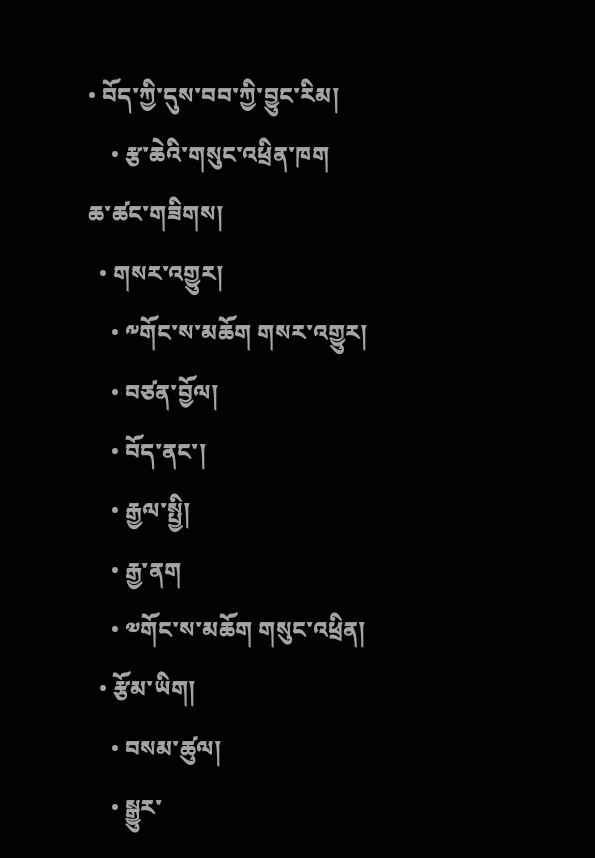• བོད་ཀྱི་དུས་བབ་ཀྱི་བྱུང་རིམ།
    • རྩ་ཆེའི་གསུང་འཕྲིན་ཁག
ཆ་ཚང་གཟིགས།
  • གསར་འགྱུར།
    • ༸གོང་ས་མཆོག གསར་འགྱུར།
    • བཙན་བྱོལ།
    • བོད་ནང་།
    • རྒྱལ་སྤྱི།
    • རྒྱ་ནག
    • ༧གོང་ས་མཆོག གསུང་འཕྲིན།
  • རྩོམ་ཡིག།
    • བསམ་ཚུལ།
    • སྒྱུར་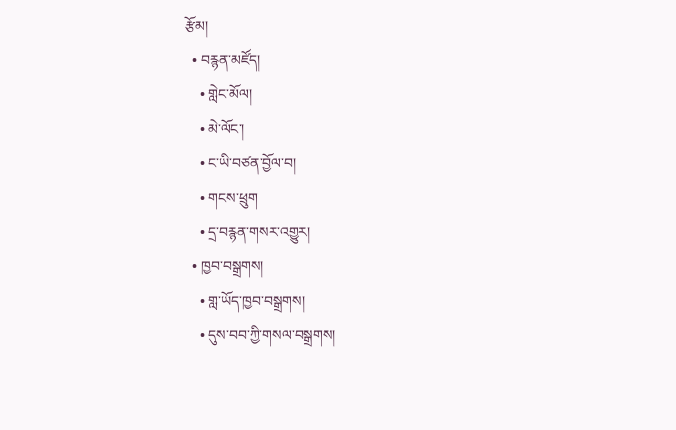རྩོམ།
  • བརྙན་མཛོད།
    • གླེང་མོལ།
    • མེ་ལོང་།
    • ང་ཡི་བཙན་བྱོལ་བ།
    • གངས་ཕྲུག
    • དྲ་བརྙན་གསར་འགྱུར།
  • ཁྱབ་བསྒྲགས།
    • གླ་ཡོད་ཁྱབ་བསྒྲགས།
    • དུས་བབ་ཀྱི་གསལ་བསྒྲགས།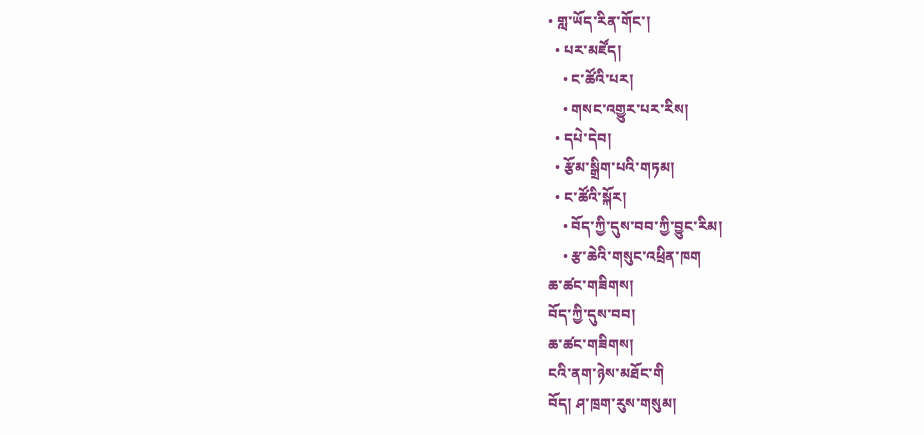• གླ་ཡོད་རིན་གོང་།
  • པར་མཛོད།
    • ང་ཚོའི་པར།
    • གསང་འགྱུར་པར་རིས།
  • དཔེ་དེབ།
  • རྩོམ་སྒྲིག་པའི་གཏམ།
  • ང་ཚོའི་སྐོར།
    • བོད་ཀྱི་དུས་བབ་ཀྱི་བྱུང་རིམ།
    • རྩ་ཆེའི་གསུང་འཕྲིན་ཁག
ཆ་ཚང་གཟིགས།
བོད་ཀྱི་དུས་བབ།
ཆ་ཚང་གཟིགས།
ངའི་ནག་ཉེས་མཐོང་གི
བོད། ཤ་ཁྲག་རུས་གསུམ།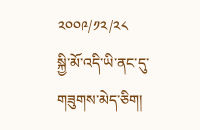༢༠༠༩/༡༢/༢༨
སྐྱི་མོ་འདི་ཡི་ནང་དུ་གཟུགས་མེད་ཅིག།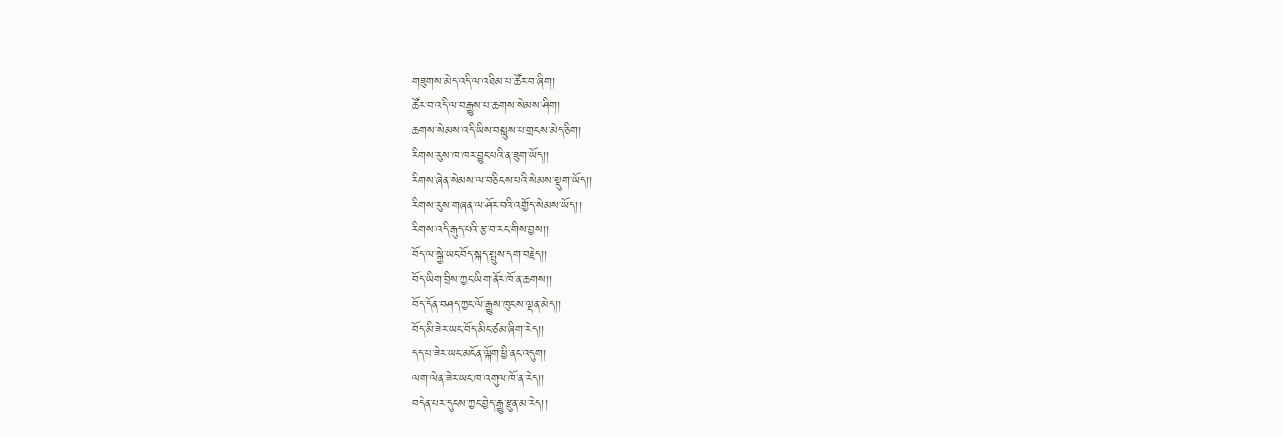གཟུགས་མེད་འདི་ལ་འཐིམ་པ་ཚོར་བ་ཞིག།
ཚོར་བ་འདི་ལ་བརྒྱུས་པ་ཆགས་སེམས་ཤིག།
ཆགས་སེམས་འདི་ཡིས་བསླུས་པ་གྲངས་མེད་ཅིག།
རིགས་རུས་ཁ་ཁར་བྱུང་པའི་ན་ཟུག་ཡོད།།
རིགས་ཞེན་སེམས་ལ་བཅིངས་པའི་སེམས་སྡུག་ཡོད།།
རིགས་རུས་གཞན་ལ་ཤོར་བའི་འགྱོད་སེམས་ཡོད།།
རིགས་འདི་རྒུད་པའི་རྩ་བ་རང་གིས་བྱས།།
བོད་ལ་སྐྱེ་ཡང་བོད་སྐད་སྤུས་དག་བརྗེད།།
བོད་ཡིག་བྲིས་ཀྱང་ཡིག་ནོར་ཁོ་ན་ཆགས།།
བོད་དོན་བཤད་ཀྱང་ལོ་རྒྱུས་ཁུངས་ལྡན་མེད།།
བོད་མི་ཟེར་ཡང་བོད་མིང་ཙམ་ཞིག་རེད།།
དད་པ་ཟེར་ཡང་མངོན་ལྐོག་ཕྱི་ནང་འདུག།
ལག་ལེན་ཟེར་ཡང་ཁ་འགུལ་ཁོ་ན་རེད།།
བདེན་པར་དུངས་ཀྱང་བྱེད་རྒྱུ་རྫུན་མ་རེད།།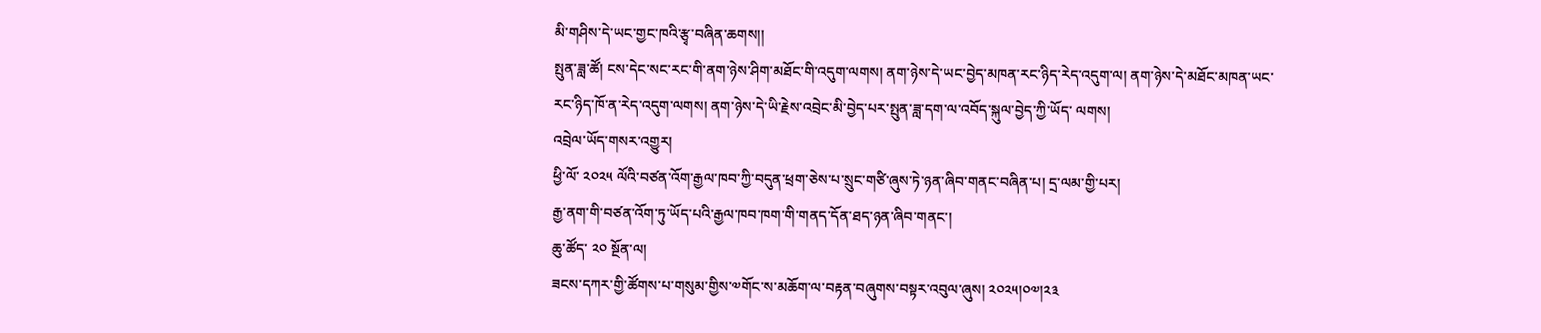མི་གཤིས་དེ་ཡང་གྱང་ཁའི་རྩྭ་བཞིན་ཆགས།།
སྤུན་ཟླ་ཚོ། ངས་དེང་སང་རང་གི་ནག་ཉེས་ཤིག་མཐོང་གི་འདུག་ལགས། ནག་ཉེས་དེ་ཡང་བྱེད་མཁན་རང་ཉིད་རེད་འདུག་ལ། ནག་ཉེས་དེ་མཐོང་མཁན་ཡང་རང་ཉིད་ཁོ་ན་རེད་འདུག་ལགས། ནག་ཉེས་དེ་ཡི་རྗེས་འབྲེང་མི་བྱེད་པར་སྤུན་ཟླ་དག་ལ་འབོད་སྐུལ་བྱེད་ཀྱི་ཡོད་ ལགས།
འབྲེལ་ཡོད་གསར་འགྱུར།
ཕྱི་ལོ་ ༢༠༢༥ ལོའི་བཙན་འོག་རྒྱལ་ཁབ་ཀྱི་བདུན་ཕྲག་ཅེས་པ་སྲུང་གཙི་ཞུས་ཏེ་ཉན་ཞིབ་གནང་བཞིན་པ། དྲ་ལམ་གྱི་པར།
རྒྱ་ནག་གི་བཙན་འོག་ཏུ་ཡོད་པའི་རྒྱལ་ཁབ་ཁག་གི་གནད་དོན་ཐད་ཉན་ཞིབ་གནང་།
ཆུ་ཚོད་ ༢༠ སྔོན་ལ།
ཟངས་དཀར་གྱི་ཚོགས་པ་གསུམ་གྱིས་༧གོང་ས་མཆོག་ལ་བརྟན་བཞུགས་བསྟར་འབུལ་ཞུས། ༢༠༢༥།༠༧།༢༣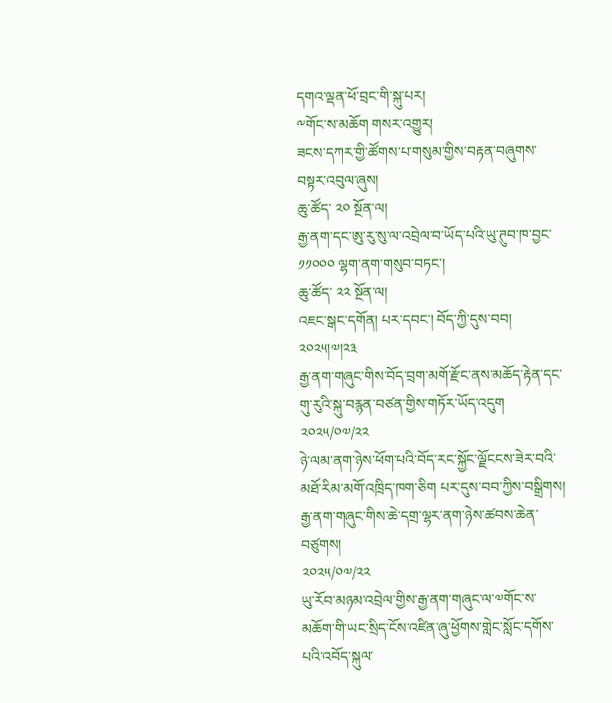དགའ་ལྡན་ཕོ་བྲང་གི་སྐུ་པར།
༸གོང་ས་མཆོག གསར་འགྱུར།
ཟངས་དཀར་གྱི་ཚོགས་པ་གསུམ་གྱིས་བརྟན་བཞུགས་བསྟར་འབུལ་ཞུས།
ཆུ་ཚོད་ ༢༠ སྔོན་ལ།
རྒྱ་ནག་དང་ཨུ་རུ་སུ་ལ་འབྲེལ་བ་ཡོད་པའི་ཡུ་ཊུབ་ཁ་བྱང་ ༡༡༠༠༠ ལྷག་ནག་གསུབ་བཏང་།
ཆུ་ཚོད་ ༢༢ སྔོན་ལ།
འཇང་སྒང་དགོན། པར་དབང་། བོད་ཀྱི་དུས་བབ། ༢༠༢༥།༧།༢༣
རྒྱ་ནག་གཞུང་གིས་བོད་བྲག་མགོ་རྫོང་ནས་མཆོད་རྟེན་དང་གུ་རུའི་སྐུ་བརྙན་བཙན་གྱིས་གཏོར་ཡོད་འདུག
༢༠༢༥/༠༧/༢༢
ཉེ་ལམ་ནག་ཉེས་ཕོག་པའི་བོད་རང་སྐྱོང་ལྗོངངས་ཟེར་བའི་མཐོ་རིམ་མགོ་འཁྲིད་ཁག་ཅིག པར་དུས་བབ་ཀྱིས་བསྒྲིགས།
རྒྱ་ནག་གཞུང་གིས་ཆེ་དགྲ་ལྷར་ནག་ཉེས་ཚབས་ཆེན་བཙུགས།
༢༠༢༥/༠༧/༢༢
ཡུ་རོབ་མཉམ་འབྲེལ་གྱིས་རྒྱ་ནག་གཞུང་ལ་༧གོང་ས་མཆོག་གི་ཡང་སྲིད་ངོས་འཛིན་ཞུ་ཕྱོགས་གླེང་སློང་དགོས་པའི་འབོད་སྐུལ་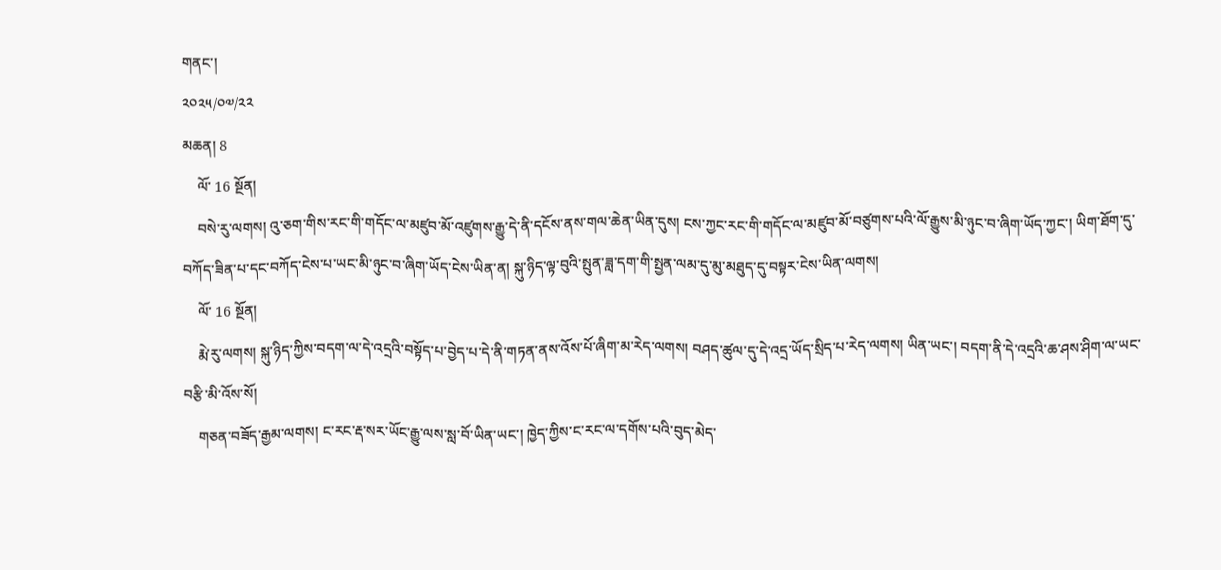གནང་།
༢༠༢༥/༠༧/༢༢
མཆན། 8
    ལོ་ 16 སྔོན།
    བསེ་རུ་ལགས། འུ་ཅག་གིས་རང་གི་གདོང་ལ་མཛུབ་མོ་འཛུགས་རྒྱུ་དེ་ནི་དངོས་ནས་གལ་ཆེན་ཡིན་དུས། ངས་ཀྱང་རང་གི་གདོང་ལ་མཛུབ་མོ་བཙུགས་པའི་ལོ་རྒྱུས་མི་ཉུང་བ་ཞིག་ཡོད་ཀྱང་། ཡིག་ཐོག་དུ་བཀོད་ཟིན་པ་དང་བཀོད་ངེས་པ་ཡང་མི་ཉུང་བ་ཞིག་ཡོད་ངེས་ཡིན་ན། སྐུ་ཉིད་ལྟ་བུའི་སྤུན་ཟླ་དག་གི་སྤྱན་ལམ་དུ་མུ་མཐུད་དུ་བསྟར་ངེས་ཡིན་ལགས།
    ལོ་ 16 སྔོན།
    རྨེ་རུ་ལགས། སྐུ་ཉིད་ཀྱིས་བདག་ལ་དེ་འདྲའི་བསྟོད་པ་བྱེད་པ་དེ་ནི་གཏན་ནས་འོས་པོ་ཞིག་མ་རེད་ལགས། བཤད་ཚུལ་དུ་དེ་འདྲ་ཡོད་སྲིད་པ་རེད་ལགས། ཡིན་ཡང་། བདག་ནི་དེ་འདྲའི་ཆ་ཤས་ཤིག་ལ་ཡང་བརྩི་མི་འོས་སོ།
    གཅན་བཟོད་རྒྱམ་ལགས། ང་རང་རྡ་སར་ཡོང་རྒྱུ་ལས་སླ་བོ་ཡིན་ཡང་། ཁྱེད་ཀྱིས་ང་རང་ལ་དགོས་པའི་བུད་མེད་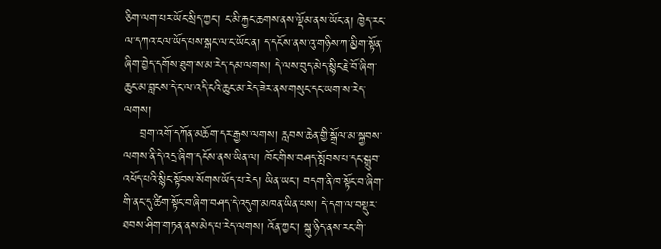ཅིག་ལག་པར་ཡོང་སྲིད་ཀྱང་། ང་མི་རྐྱང་ཆགས་ནས་ལྡོམ་ནས་ཡོང་ན། ཁྱེད་རང་ལ་དཀའ་ངལ་ཡོད་པས་སྒང་ལ་ང་ཡོང་ན། ད་དངོས་ནས་འུ་གཉིས་ཀ་མྱིག་སྟོན་ཞིག་བྱེད་དགོས་ཐུག་ས་མ་རེད་དམ་ལགས། དེ་ལས་བུད་མེད་སྙིང་རྗེ་བོ་ཞིག་ཆུང་མ་བླངས་དེ་ང་ལ་འདི་ངའི་ཆུང་མ་རེད་ཟེར་ནས་གསུང་དང་ཡག་ས་རེད་ལགས།
    བྲག་འགོ་དཀོན་མཆོག་དར་རྒྱས་ལགས། རླབས་ཆེན་གྱི་སྒྲོལ་མ་སྐྱབས་ལགས་ནི་དེ་འདྲ་ཞིག་དངོས་ནས་ཡིན་ལ། ཁོང་གིས་བཤད་སྤོབས་པ་དང་སྒྲུབ་འཕོད་པའི་སྙིང་སྟོབས་སོགས་ཡོད་པ་རེད། ཡིན་ཡང་། བདག་ནི་ཁ་སྟོང་བ་ཞིག་གི་ནང་དུ་ཚིག་སྟོང་བ་ཞིག་བཤད་དེ་འདུག་མཁན་ཡིན་པས། དེ་དག་ལ་བསྡུར་ཐབས་ཤིག་གཏན་ནས་མེད་པ་རེད་ལགས། འོན་ཀྱང་། སྐུ་ཉིད་ནས་རང་གི་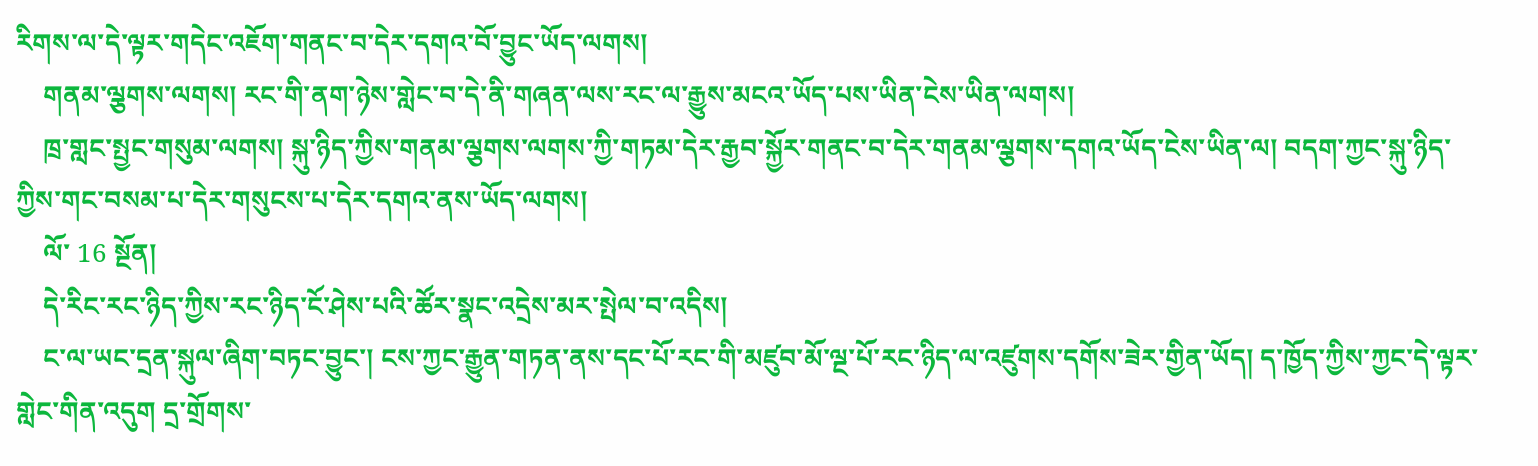རིགས་ལ་དེ་ལྟར་གདེང་འཇོག་གནང་བ་དེར་དགའ་བོ་བྱུང་ཡོད་ལགས།
    གནམ་ལྕགས་ལགས། རང་གི་ནག་ཉེས་གླེང་བ་དེ་ནི་གཞན་ལས་རང་ལ་རྒྱུས་མངའ་ཡོད་པས་ཡིན་ངེས་ཡིན་ལགས།
    ཁྲ་གླང་སྤྱང་གསུམ་ལགས། སྐུ་ཉིད་ཀྱིས་གནམ་ལྕགས་ལགས་ཀྱི་གཏམ་དེར་རྒྱབ་སྐྱོར་གནང་བ་དེར་གནམ་ལྕགས་དགའ་ཡོད་ངེས་ཡིན་ལ། བདག་ཀྱང་སྐུ་ཉིད་ཀྱིས་གང་བསམ་པ་དེར་གསུངས་པ་དེར་དགའ་ནས་ཡོད་ལགས།
    ལོ་ 16 སྔོན།
    དེ་རིང་རང་ཉིད་ཀྱིས་རང་ཉིད་ངོ་ཤེས་པའི་ཚོར་སྣང་འདྲེས་མར་སྤེལ་བ་འདིས།
    ང་ལ་ཡང་དྲན་སྐུལ་ཞིག་བཏང་བྱུང་། ངས་ཀྱང་རྒྱུན་གཏན་ནས་དང་པོ་རང་གི་མཛུབ་མོ་ལྔ་པོ་རང་ཉིད་ལ་འཛུགས་དགོས་ཟེར་གྱིན་ཡོད། ད་ཁྱོད་ཀྱིས་ཀྱང་དེ་ལྟར་གླེང་གིན་འདུག དྲ་གྲོགས་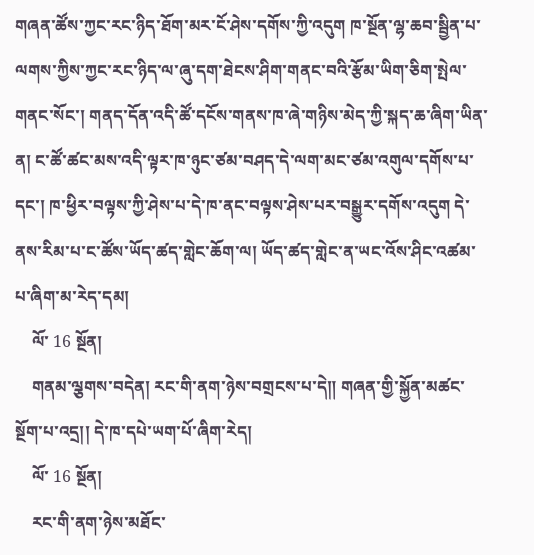གཞན་ཚོས་ཀྱང་རང་ཉིད་ཐོག་མར་ངོ་ཤེས་དགོས་ཀྱི་འདུག ཁ་སྔོན་ལྷ་ཆབ་སྦྱིན་པ་ལགས་ཀྱིས་ཀྱང་རང་ཉིད་ལ་ཞུ་དག་ཐེངས་ཤིག་གནང་བའི་རྩོམ་ཡིག་ཅིག་སྤེལ་གནང་སོང་། གནད་དོན་འདི་ཚོ་དངོས་གནས་ཁ་ཞེ་གཉིས་མེད་ཀྱི་སྐད་ཆ་ཞིག་ཡིན་ན། ང་ཚོ་ཚང་མས་འདི་ལྟར་ཁ་ཉུང་ཙམ་བཤད་དེ་ལག་མང་ཙམ་འགུལ་དགོས་པ་དང་། ཁ་ཕྱིར་བལྟས་ཀྱི་ཤེས་པ་དེ་ཁ་ནང་བལྟས་ཤེས་པར་བསྒྱུར་དགོས་འདུག དེ་ནས་རིམ་པ་ང་ཚོས་ཡོད་ཚད་གླེང་ཆོག་ལ། ཡོད་ཚད་གླེང་ན་ཡང་འོས་ཤིང་འཚམ་པ་ཞིག་མ་རེད་དམ།
    ལོ་ 16 སྔོན།
    གནམ་ལྕགས་བདེན། རང་གི་ནག་ཉེས་བགྲངས་པ་དེ༎ གཞན་གྱི་སྐྱོན་མཚང་སྔོག་པ་འདྲ།། དེ་ཁ་དཔེ་ཡག་པོ་ཞིག་རེད།
    ལོ་ 16 སྔོན།
    རང་གི་ནག་ཉེས་མཐོང་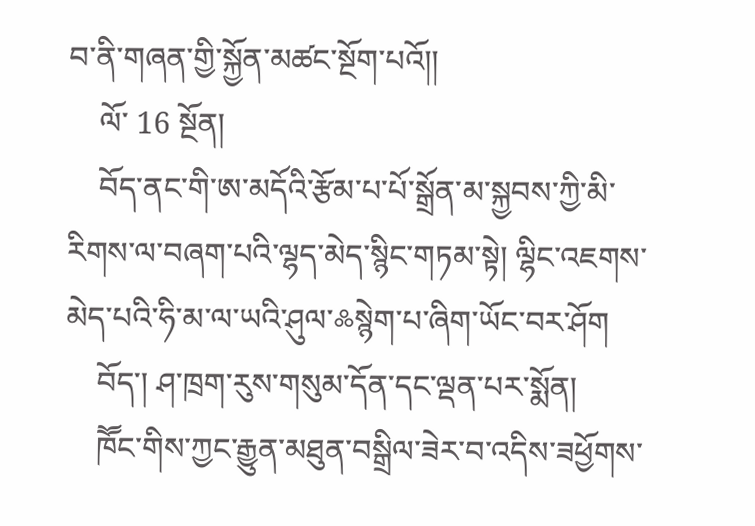བ་ནི་གཞན་གྱི་སྐྱོན་མཚང་སྔོག་པའོ།།
    ལོ་ 16 སྔོན།
    བོད་ནང་གི་ཨ་མདོའི་རྩོམ་པ་པོ་སྒྲོན་མ་སྐྱབས་ཀྱི་མི་རིགས་ལ་བཞག་པའི་ལྷད་མེད་སྙིང་གཏམ་སྟེ། ལྷིང་འཇགས་མེད་པའི་ཧི་མ་ལ་ཡའི་ཤུལ་༜སྙེག་པ་ཞིག་ཡོང་བར་ཤོག
    བོད་། ཤ་ཁྲག་རུས་གསུམ་དོན་དང་ལྡན་པར་སྨོན།
    ཁཽང་གིས་ཀྱང་རྒྱུན་མཐུན་བསྒྲིལ་ཟེར་བ་འདིས་ཟཕྱོགས་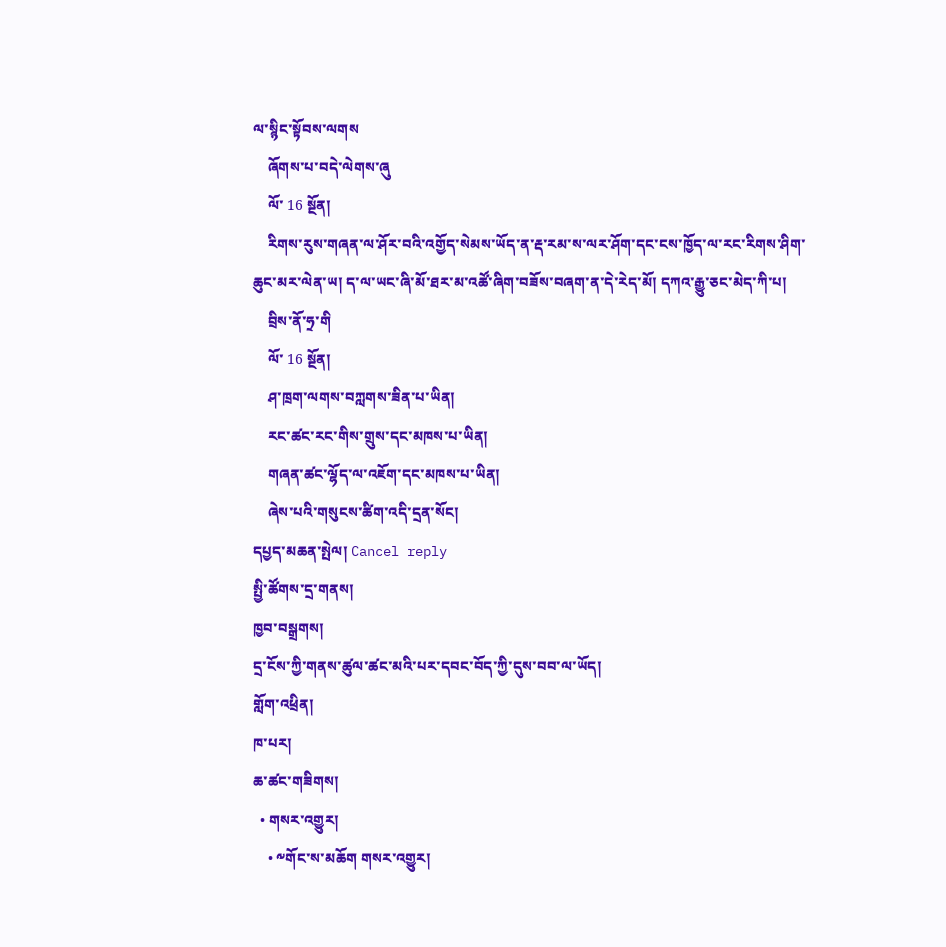ལ་སྙིང་སྟོབས་ལགས
    ཞོགས་པ་བདེ་ལེགས་ཞུ
    ལོ་ 16 སྔོན།
    རིགས་རུས་གཞན་ལ་ཤོར་བའི་འགྱོད་སེམས་ཡོད་ན་རྡ་རམ་ས་ལར་ཤོག་དང་ངས་ཁྱོད་ལ་རང་རིགས་ཤིག་ཆུང་མར་ལེན་ཡ། ད་ལ་ཡང་ཞི་མོ་ཐར་མ་འཚོ་ཞིག་བཟོས་བཞག་ན་དེ་རེད་མོ། དཀའ་རྒྱུ་ཅང་མེད་ཀི་པ།
    བྲིས་ནོ་ཧྲ་གི
    ལོ་ 16 སྔོན།
    ཤ་ཁྲག་ལགས་བཀླགས་ཟིན་པ་ཡིན།
    རང་ཚང་རང་གིས་གྲུས་དང་མཁས་པ་ཡིན།
    གཞན་ཚང་ལྷོད་ལ་འཇོག་དང་མཁས་པ་ཡིན།
    ཞེས་པའི་གསུངས་ཚིག་འདི་དྲན་སོང།
དཔྱད་མཆན་སྤེལ། Cancel reply
སྤྱི་ཚོགས་དྲ་གནས།
ཁྱབ་བསྒྲགས།
དྲ་ངོས་ཀྱི་གནས་ཚུལ་ཚང་མའི་པར་དབང་བོད་ཀྱི་དུས་བབ་ལ་ཡོད།
གློག་འཕྲིན།
ཁ་པར།
ཆ་ཚང་གཟིགས།
  • གསར་འགྱུར།
    • ༸གོང་ས་མཆོག གསར་འགྱུར།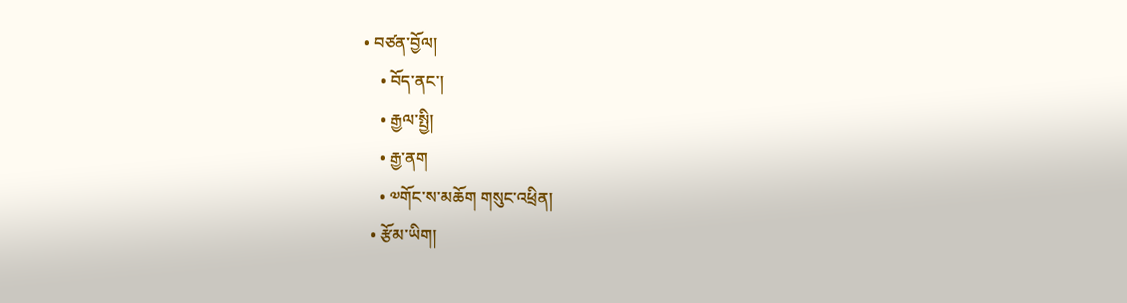• བཙན་བྱོལ།
    • བོད་ནང་།
    • རྒྱལ་སྤྱི།
    • རྒྱ་ནག
    • ༧གོང་ས་མཆོག གསུང་འཕྲིན།
  • རྩོམ་ཡིག།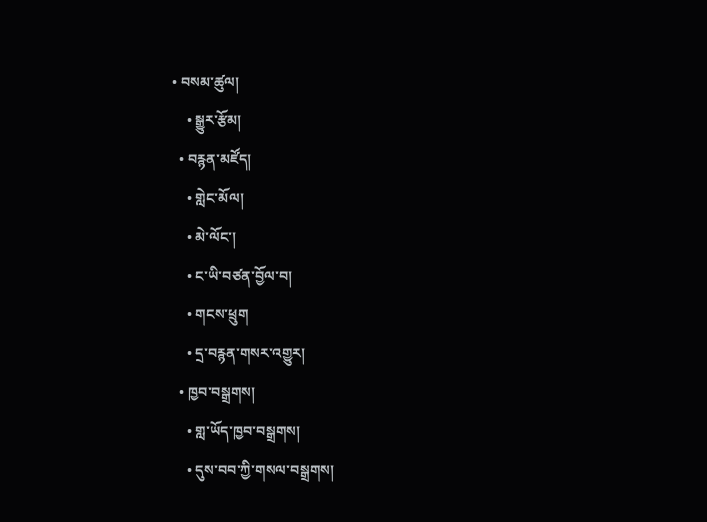• བསམ་ཚུལ།
    • སྒྱུར་རྩོམ།
  • བརྙན་མཛོད།
    • གླེང་མོལ།
    • མེ་ལོང་།
    • ང་ཡི་བཙན་བྱོལ་བ།
    • གངས་ཕྲུག
    • དྲ་བརྙན་གསར་འགྱུར།
  • ཁྱབ་བསྒྲགས།
    • གླ་ཡོད་ཁྱབ་བསྒྲགས།
    • དུས་བབ་ཀྱི་གསལ་བསྒྲགས།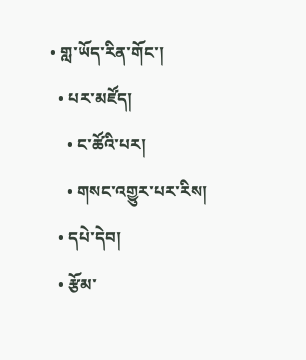• གླ་ཡོད་རིན་གོང་།
  • པར་མཛོད།
    • ང་ཚོའི་པར།
    • གསང་འགྱུར་པར་རིས།
  • དཔེ་དེབ།
  • རྩོམ་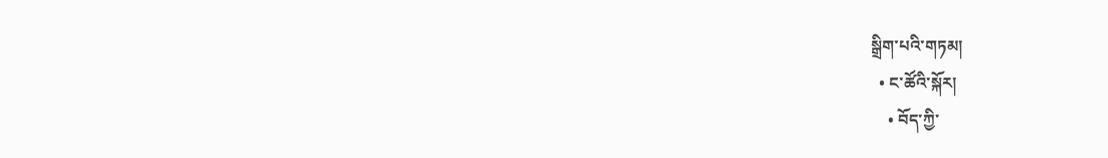སྒྲིག་པའི་གཏམ།
  • ང་ཚོའི་སྐོར།
    • བོད་ཀྱི་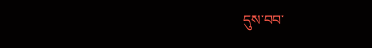དུས་བབ་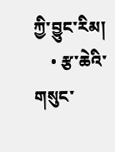ཀྱི་བྱུང་རིམ།
    • རྩ་ཆེའི་གསུང་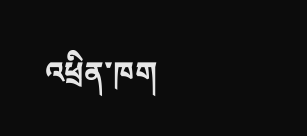འཕྲིན་ཁག